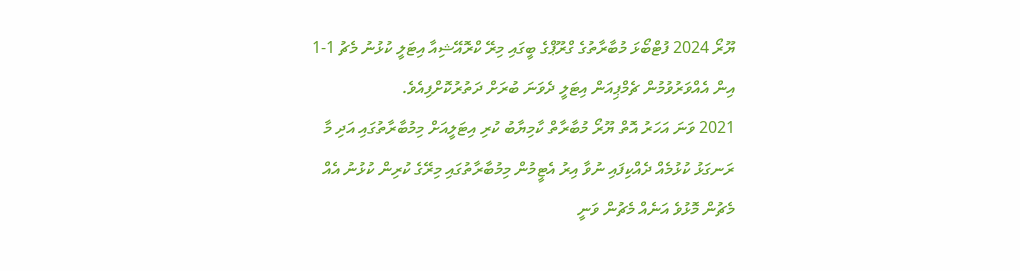ޔޫރޯ 2024 ފުޓްބޯޅަ މުބާރާތުގެ ގްރޫޕްގެ ބީގައި މިރޭ ކްރޮއޭޝިއާ އިޓަލީ ކުޅުނު މެޗު 1-1 އިން އެއްވަރުވުމުން ޗެމްޕިއަން އިޓަލީ ދެވަނަ ބުރަށް ދަތުރުކޮށްފިއެވެ.
2021 ވަނަ އަހަރު އޮތް ޔޫރޯ މުބާރާތް ކާމިޔާބު ކުރި އިޓަލީއަށް މިމުބާރާތުގައި އަދި މާ ރަނގަޅު ކުޅުމެއް ދެއްކިފައި ނުވާ އިރު އެޓީމުން މިމުބާރާތުގައި މިރޭގެ ކުރިން ކުޅުނު އެއް މެޗުން މޮޅުވެ އަނެއް މެޗުން ވަނީ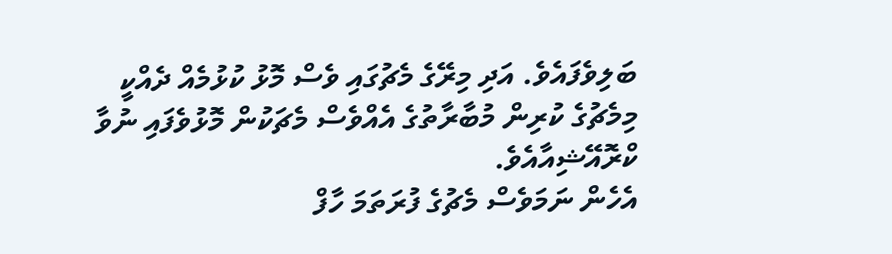ބަލިވެފައެވެ. އަދި މިރޭގެ މެޗުގައި ވެސް މޮޅު ކުޅުމެއް ދެއްކީ މިމެޗުގެ ކުރިން މުބާރާތުގެ އެއްވެސް މެޗަކުން މޮޅުވެފައި ނުވާ ކްރޮއޭޝިއާއެވެ.
އެހެން ނަމަވެސް މެޗުގެ ފުރަތަމަ ހާފް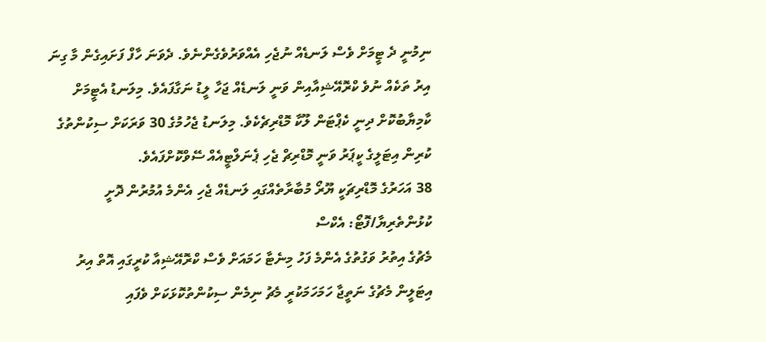ނިމުނީ ދެ ޓީމަށް ވެސް ލަނޑެއް ނުޖެހި އެއްވަރުވެގެންނެވެ. ދެވަނަ ހާފް ފަށައިގެން މާ ގިނަ އިރު ތަކެއް ނުވެ ކްރޮއޭޝިއާއިން ވަނީ ލަނޑެއް ޖަހާ ލީޑު ނަގާފައެވެ. މިލަނޑު އެޓީމަށް ކާމިޔާބުކޮށް ދިނީ ކެޕްޓަން ލޫކާ މޮޑްރިޗެކެވެ. މިލަނޑު ޖެހުމުގެ 30 ވަރަކަށް ސިކުންތުގެ ކުރިން އިޓަލީގެ ކީޕަރު ވަނީ މޮޑްރިޗް ޖެހި ޕެނަލްޓީއެއް ސޭވްކޮށްފައެވެ.
38 އަހަރުގެ މޮޑްރިޗަކީ ޔޫރޯ މުބާރާތެއްގައި ލަނޑެއް ޖެހި އެންމެ އުމުރުން ދޮށީ ކުޅުންތެރިޔާ/ފޮޓޯ: އެކްސް
މެޗުގެ އިތުރު ވަގުތުގެ އެންމެ ފަހު މިނެޓާ ހަމައަށް ވެސް ކްރޮއޭޝިއާ ކުރީގައި އޮތް އިރު އިޓަލީން މެޗުގެ ނަތީޖާ ހަމަހަމަކުރީ މެޗު ނިމެން ސިކުންތުކޮޅަކަށް ވެފައި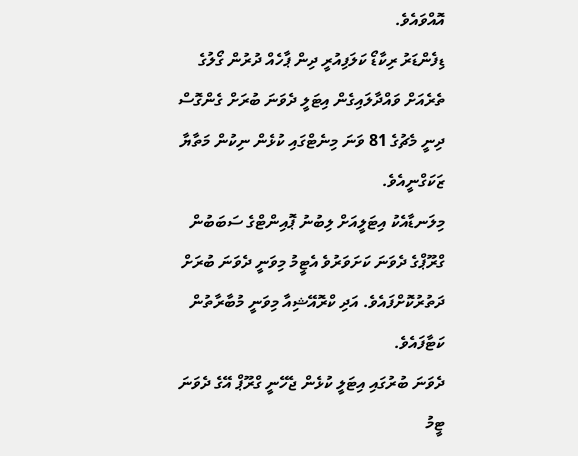އޮއްވައެވެ.
ޑިފެންޑަރު ރިކާޑޯ ކަލަފިއުރީ ދިން ޕާހެއް ދުރުން ގޯލުގެ ތެރެއަށް ވައްދާލައިގެން އިޓަލީ ދެވަނަ ބުރަށް ގެންގޮސް ދިނީ މެޗުގެ 81 ވަނަ މިނެޓްގައި ކުޅެން ނިކުން މަތާޔާ ޒަކަގްނީއެވެ.
މިލަނޑާއެކު އިޓަލީއަށް ލިބުނު ޕޮއިންޓްގެ ސަބަބުން ގްރޫޕްގެ ދެވަނަ ކަށަވަރުވެ އެޓީމު މިވަނީ ދެވަނަ ބުރަށް ދަތުރުކޮށްފައެވެ. އަދި ކްރޮއޭޝިއާ މިވަނީ މުބާރާތުން ކަޓާފައެވެ.
ދެވަނަ ބުރުގައި އިޓަލީ ކުޅެން ޖެހޭނީ ގްރޫޕް އޭގެ ދެވަނަ ޓީމު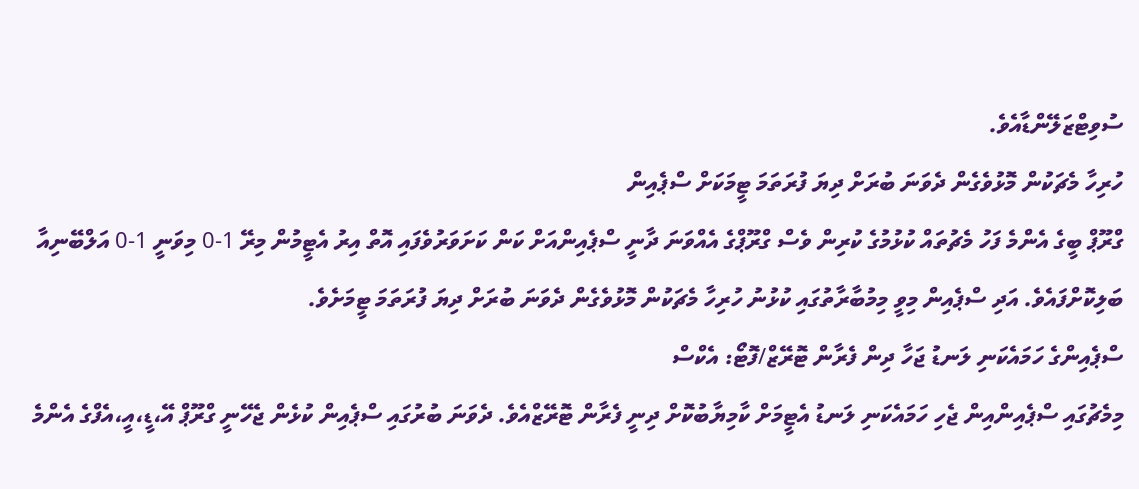ސުވިޓްޒަލޭންޑާއެވެ.
ހުރިހާ މެޗަކުން މޮޅުވެގެން ދެވަނަ ބުރަށް ދިޔަ ފުރަތަމަ ޓީމަކަށް ސްޕެއިން
ގްރޫޕް ބީގެ އެންމެ ފަހު މެޗުތައް ކުޅުމުގެ ކުރިން ވެސް ގްރޫޕްގެ އެއްވަނަ ދާނީ ސްޕެއިންއަށް ކަން ކަށަވަރުވެފައި އޮތް އިރު އެޓީމުން މިރޭ 1-0 މިވަނީ 1-0 އަލްބޭނިއާ ބަލިކޮށްފައެވެ. އަދި ސްޕެއިން މިވީ މިމުބާރާތުގައި ކުޅުނު ހުރިހާ މެޗަކުން މޮޅުވެގެން ދެވަނަ ބުރަށް ދިޔަ ފުރަތަމަ ޓީމަށެވެ.
ސްޕެއިންގެ ހަމައެކަނި ލަނޑު ޖަހާ ދިން ފެރާން ޓޮރޭޒް/ފޮޓޯ: އެކްސް
މިމެޗުގައި ސްޕެއިންއިން ޖެހި ހަމައެކަނި ލަނޑު އެޓީމަށް ކާމިޔާބުކޮށް ދިނީ ފެރާން ޓޮރޭޒްއެވެ. ދެވަނަ ބުރުގައި ސްޕެއިން ކުޅެން ޖެހޭނީ ގްރޫޕް އޭ،ޑީ،އީ،އެފްގެ އެންމެ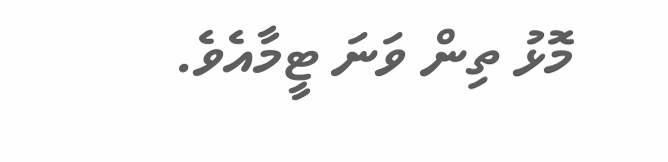މޮޅު ތިން ވަނަ ޓީމާއެވެ.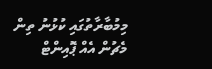މިމުބާރާތުގައި ކުޅުނު ތިން މެޗުން އެއް ޕޮއިންޓް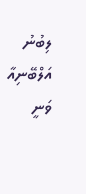ލިބުނު އަލްބޭނިއާ ވަނީ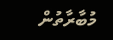މުބާރާތުން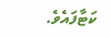ކަޓާފައެވެ.